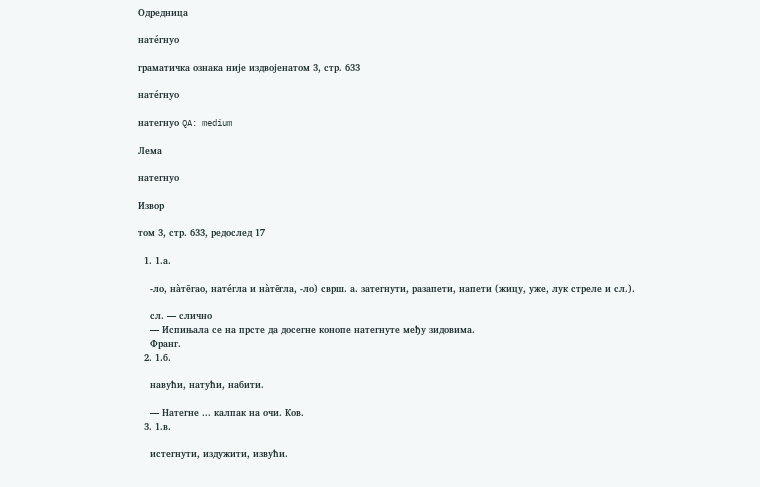Одредница

нате́гнуо

граматичка ознака није издвојенатом 3, стр. 633

нате́гнуо

натегнуо QA: medium

Лема

натегнуо

Извор

том 3, стр. 633, редослед 17

  1. 1.а.

    -ло, на̀те̄гао, нате́гла и на̀те̄гла, -ло) сврш. а. затегнути, разапети, напети (жицу, уже, лук стреле и сл.).

    сл. — слично
    — Испињала се на прсте да досегне конопе натегнуте међу зидовима.
    Франг.
  2. 1.б.

    навући, натући, набити.

    — Натегне ... калпак на очи. Ков.
  3. 1.в.

    истегнути, издужити, извући.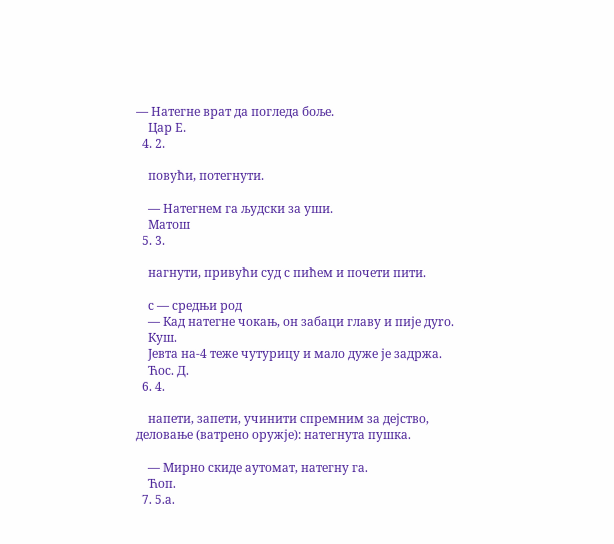— Натегне врат да погледа боље.
    Цар Е.
  4. 2.

    повући, потегнути.

    — Натегнем га људски за уши.
    Матош
  5. 3.

    нагнути, привући суд с пићем и почети пити.

    с — средњи род
    — Кад натегне чокањ, он забаци главу и пије дуrо.
    Куш.
    Јевта на-4 теже чутурицу и мало дуже је задржа.
    Ћос. Д.
  6. 4.

    напети, запети, учинити спремним за дејство, деловање (ватрено оружје): натегнута пушка.

    — Мирно скиде аутомат, натегну га.
    Ћоп.
  7. 5.а.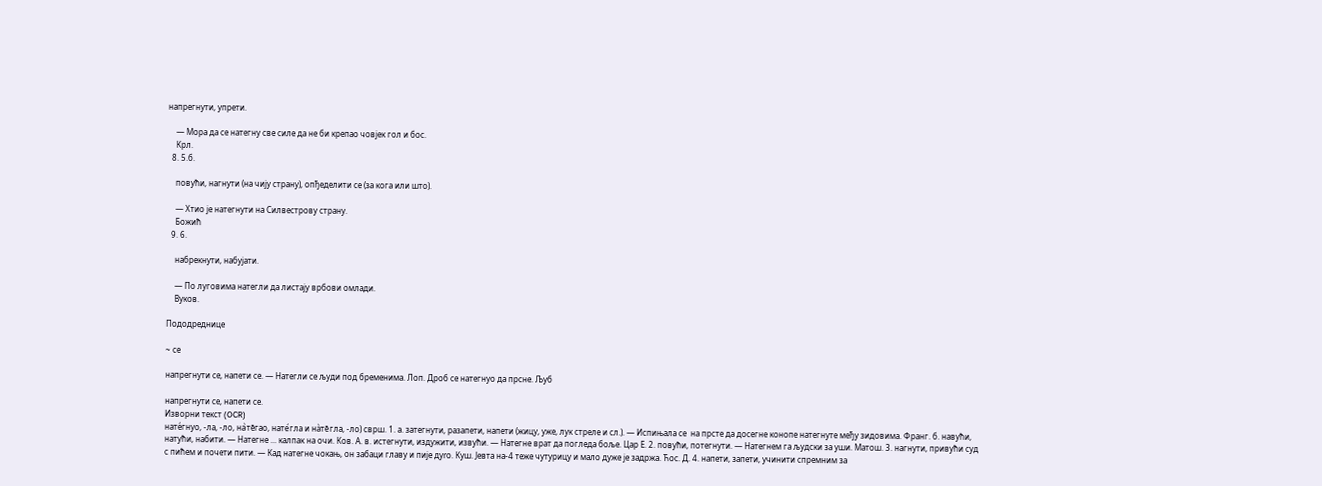напрегнути, упрети.

    — Мора да се натегну све силе да не би крепао човјек гол и бос.
    Крл.
  8. 5.б.

    повући, нагнути (на чију страну), опђеделити се (за кога или што).

    — Хтио је натегнути на Силвестрову страну.
    Божић
  9. 6.

    набрекнути, набујати.

    — По луговима натегли да листају врбови омлади.
    Вуков.

Пододреднице

~ се

напрегнути се, напети се. — Натегли се људи под бременима. Лоп. Дроб се натегнуо да прсне. Љуб

напрегнути се, напети се.
Изворни текст (OCR)
нате́гнуо, -ла, -ло, на̀те̄гао, нате́гла и на̀те̄гла, -ло) сврш. 1. а. затегнути, разапети, напети (жицу, уже, лук стреле и сл.). — Испињала се  на прсте да досегне конопе натегнуте међу зидовима. Франг. б. навући, натући, набити. — Натегне ... калпак на очи. Ков. А. в. истегнути, издужити, извући. — Натегне врат да погледа боље. Цар Е. 2. повући, потегнути. — Натегнем га људски за уши. Матош. 3. нагнути, привући суд с пићем и почети пити. — Кад натегне чокањ, он забаци главу и пије дуrо. Куш. Јевта на-4 теже чутурицу и мало дуже је задржа. Ћос. Д. 4. напети, запети, учинити спремним за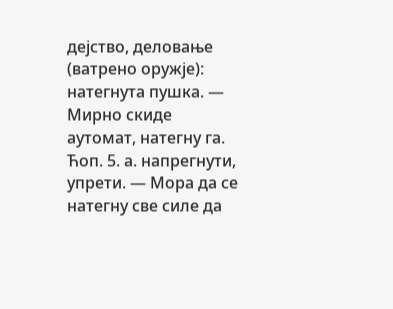дејство, деловање (ватрено оружје): натегнута пушка. — Мирно скиде аутомат, натегну га. Ћоп. 5. а. напрегнути, упрети. — Мора да се натегну све силе да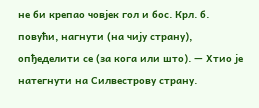не би крепао човјек гол и бос. Крл. б. повући, нагнути (на чију страну), опђеделити се (за кога или што). — Хтио је натегнути на Силвестрову страну.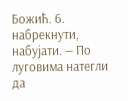Божић. 6. набрекнути, набујати. — По луговима натегли да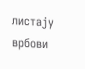листају врбови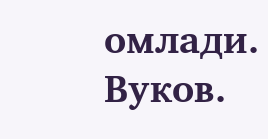омлади. Вуков.